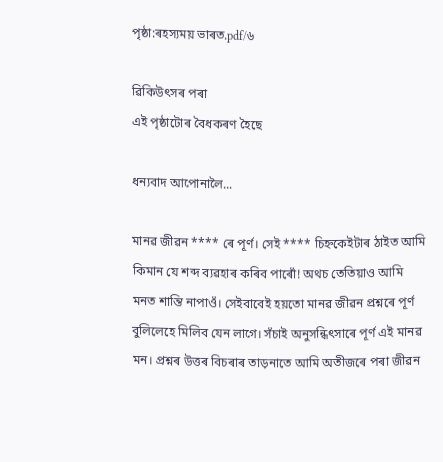পৃষ্ঠা:ৰহস্যময় ভাৰত.pdf/৬

ৱিকিউৎসৰ পৰা
এই পৃষ্ঠাটোৰ বৈধকৰণ হৈছে

ধন্যবাদ আপোনালৈ...

মানৱ জীৱন **** ৰে পূৰ্ণ। সেই **** চিহ্নকেইটাৰ ঠাইত আমি কিমান যে শব্দ ব্যৱহাৰ কৰিব পাৰোঁ! অথচ তেতিয়াও আমি মনত শান্তি নাপাওঁ। সেইবাবেই হয়তো মানৱ জীৱন প্ৰশ্নৰে পূৰ্ণ বুলিলেহে মিলিব যেন লাগে। সঁচাই অনুসন্ধিৎসাৰে পূৰ্ণ এই মানৱ মন। প্ৰশ্নৰ উত্তৰ বিচৰাৰ তাড়নাতে আমি অতীজৰে পৰা জীৱন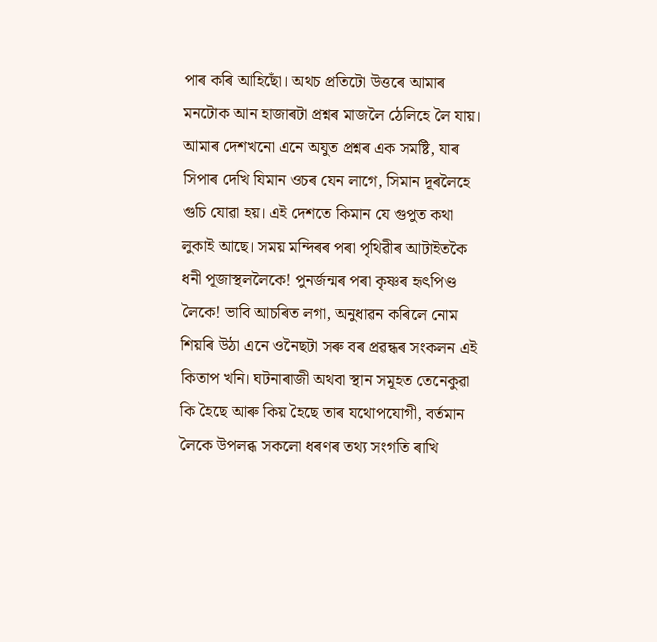পাৰ কৰি আহিছোঁ। অথচ প্ৰতিটো উত্তৰে আমাৰ মনটোক আন হাজাৰটা প্ৰশ্নৰ মাজলৈ ঠেলিহে লৈ যায়। আমাৰ দেশখনো এনে অযুত প্ৰশ্নৰ এক সমষ্টি, যাৰ সিপাৰ দেখি যিমান ওচৰ যেন লাগে, সিমান দূৰলৈহে গুচি যোৱা হয়। এই দেশতে কিমান যে গুপুত কথা লুকাই আছে। সময় মন্দিৰৰ পৰা পৃথিৱীৰ আটাইতকৈ ধনী পূজাস্থললৈকে! পুনৰ্জন্মৰ পৰা কৃষ্ণৰ হৃৎপিণ্ড লৈকে! ভাবি আচৰিত লগা, অনুধাৱন কৰিলে নোম শিয়ৰি উঠা এনে ওনৈছটা সৰু বৰ প্ৰৱন্ধৰ সংকলন এই কিতাপ খনি। ঘটনাৰাজী অথবা স্থান সমূহত তেনেকুৱা কি হৈছে আৰু কিয় হৈছে তাৰ যথোপযোগী, বৰ্তমান লৈকে উপলব্ধ সকলো ধৰণৰ তথ্য সংগতি ৰাখি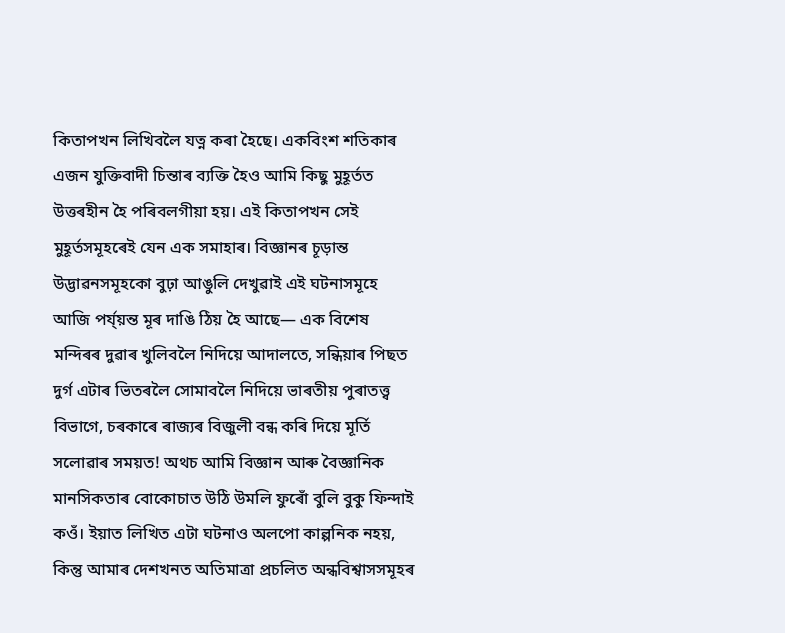কিতাপখন লিখিবলৈ যত্ন কৰা হৈছে। একবিংশ শতিকাৰ এজন যুক্তিবাদী চিন্তাৰ ব্যক্তি হৈও আমি কিছু মুহূৰ্তত উত্তৰহীন হৈ পৰিবলগীয়া হয়। এই কিতাপখন সেই মুহূৰ্তসমূহৰেই যেন এক সমাহাৰ। বিজ্ঞানৰ চূড়ান্ত উদ্ভাৱনসমূহকো বুঢ়া আঙুলি দেখুৱাই এই ঘটনাসমূহে আজি পৰ্য্য়ন্ত মূৰ দাঙি ঠিয় হৈ আছে— এক বিশেষ মন্দিৰৰ দুৱাৰ খুলিবলৈ নিদিয়ে আদালতে, সন্ধিয়াৰ পিছত দুৰ্গ এটাৰ ভিতৰলৈ সোমাবলৈ নিদিয়ে ভাৰতীয় পুৰাতত্ত্ব বিভাগে, চৰকাৰে ৰাজ্যৰ বিজুলী বন্ধ কৰি দিয়ে মূৰ্তি সলোৱাৰ সময়ত! অথচ আমি বিজ্ঞান আৰু বৈজ্ঞানিক মানসিকতাৰ বোকোচাত উঠি উমলি ফুৰোঁ বুলি বুকু ফিন্দাই কওঁ। ইয়াত লিখিত এটা ঘটনাও অলপো কাল্পনিক নহয়, কিন্তু আমাৰ দেশখনত অতিমাত্ৰা প্ৰচলিত অন্ধবিশ্বাসসমূহৰ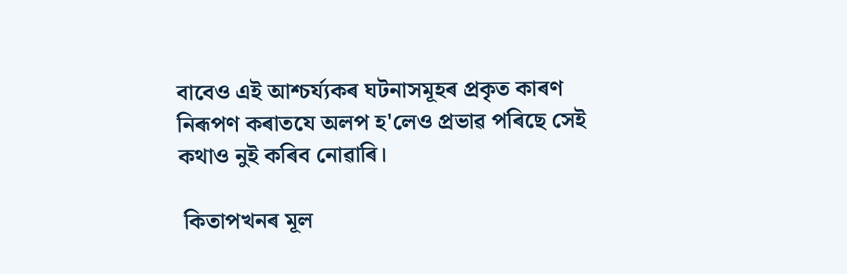বাবেও এই আশ্চৰ্য্যকৰ ঘটনাসমূহৰ প্ৰকৃত কাৰণ নিৰূপণ কৰাতযে অলপ হ'লেও প্ৰভাৱ পৰিছে সেই কথাও নুই কৰিব নোৱাৰি।

 কিতাপখনৰ মূল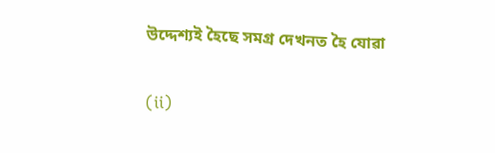উদ্দেশ্যই হৈছে সমগ্ৰ দেখনত হৈ যোৱা

(ii)